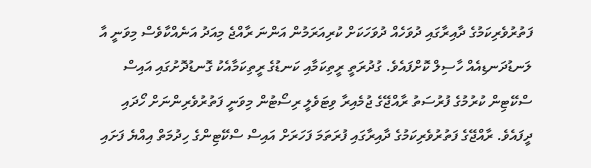ފަތުރުވެރިކަމުގެ ދާއިރާގައި ދުވަހެއް ދުވަހަކަށް ކުރިއަރަމުން އަންނަ ރާއްޖެ މިއަދު އަނެއްކާވެސް މިވަނީ އާ ލަނޑުދަނޑިއެއް ހާސިލް ކޮށްފައެވެ. ގުދުރަތީ ރީތިކަމާއި ކަނޑުގެ ރީތިކަމާއެކު ގޮނޑުދޮށުގައި އައިސް ސްކޭޓިން ކުރުމުގެ ފުރުސަތު ރާއްޖޭގެ ޖުމެއިރާ ވިޓަވެލީ ރިސޯޓުން މިވަނީ ފަތުރުވެރިންނަށް ހޯދައި ދީފައެވެ. ރާއްޖޭގެ ފަތުރުވެރިކަމުގެ ދާއިރާގައި ފުރަތަމަ ފަހަރަށް އައިސް ސްކޭޓިންގެ ހިދުމަތް އިއްޔެ ފަށައި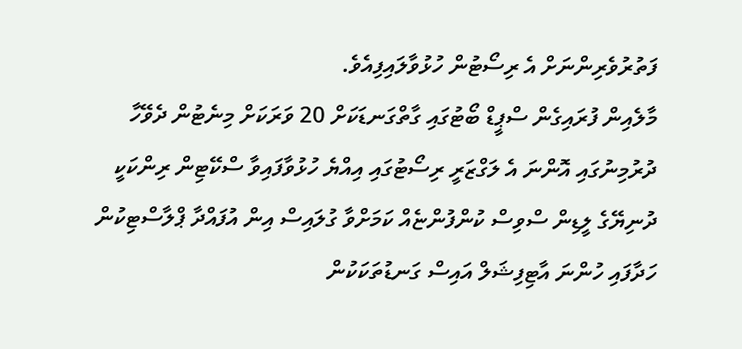ފަތުރުވެރިންނަށް އެ ރިސޯޓުން ހުޅުވާލައިފިއެވެ.
މާލެއިން ފުރައިގެން ސްޕީޑް ބޯޓުގައި ގާތްގަނޑަކަށް 20 ވަރަކަށް މިނެޓުން ދެވޭހާ ދުރުމިނުގައި އޮންނަ އެ ލަގްޒަރީ ރިސޯޓުގައި އިއްޔެ ހުޅުވާފައިވާ ސްކޭޓިން ރިންކަކީ ދުނިޔޭގެ ލީޑިން ސްވިސް ކުންފުންޏެއް ކަމަށްވާ ގުލައިސް އިން އުފައްދާ ޕްލާސްޓިކުން ހަދާފައި ހުންނަ އާޓިފިޝަލް އައިސް ގަނޑުތަކަކުން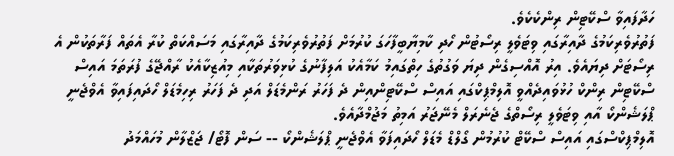ހަދާފައިވާ ސްކޭޓިން ރިންކެކެވެ.
ފަތުރުވެރިކަމުގެ ދާއިރާގައި ވިޓަވެލީ ރިސޯޓުން ހޯދި ކާމިޔާބީފާހަގަ ކުރުމަށް ފަތުރުވެރިކަމުގެ ދާއިރާގައި މަސައްކަތް ކުރާ އެތައް ފަރާތަކުން އެ ރިސޯޓަށް ދިޔައެވެ. އިރު އޮއްސިގެން ދިޔަ ވަގުތުގެ ހިތްގައިމު ކަމާއެކު އަލިފާނުގެ ކުޅިވަރުތަކާއި މިއުޒިކާއެކު ރާއްޖޭގެ ފުރަތަމަ އައިސް ސްކޭޓިން ރިންކް ހުޅުވައިދެއްވީ އޮލިމްޕިކްގައި އައިސް ސްކޭޓިންއިން ދެ ފަހަރު ރަންމެޑަލް އަދި ދެ ފަހަރު ރިހިމެޑަލް ހޯދައިފައިވާ އެވްޖެނީ ޕްލަޝެންކޯ އާއި ވިޓަވެލީ ރިސޯތްގެ ޖެނެރަލް މެނޭޖަރު އަމިތު މަޖުމްދާއެވެ.
އޮލިމްޕިކްސްގައި އައިސް ސްކޭޓް ކުރުމުން ގޯލްޑް މެޑަލް ހޯދައިފަވާ އެވްޖެނީ ޕްލަޝެންކޯ -- ސަން ފޮޓޯ/ ޖަޒްލާން މުހައްމަދު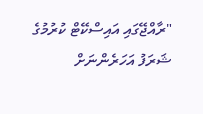"ރާއްޖޭގައި އައިސްކޭޓް ކުރުމުގެ ޝަރަފު އަހަރެންނަށް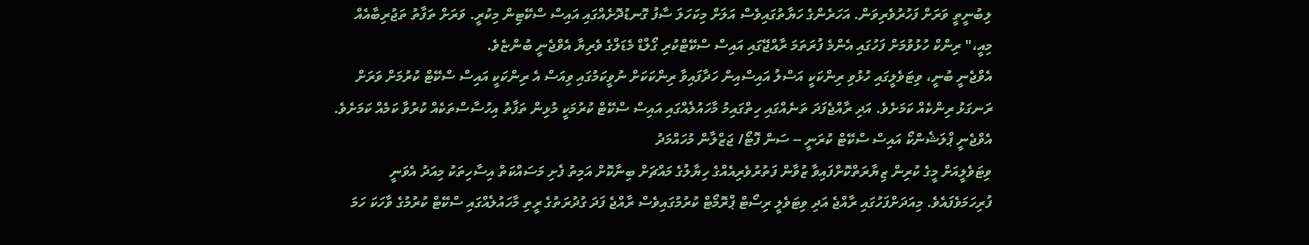ލިބުނީތީ ވަރަށް ފަހުރުވެރިވަން. އަހަރެންގެ ހަޔާތުގައިވެސް އަލަށް މިކަހަލަ ސާފު ގޮނޑުދޮށެއްގައި އައިސް ސްކޭޓިން މިކުރީ. ވަރަށް ތަފާތު ތަޖުރިބާއެއް މިއީ،" ރިންކް ހުޅުވުމަށް ފަހުގައި އެންމެ ފުރަތަމަ ރާއްޖޭގައި އައިސް ސްކޭޓްކުރި ގޯލްޑް މެޑަލްގެ ވެރިޔާ އެވްޖެނީ ބުންޏެވެ.
އެވްޖެނީ ބުނީ، ވިޓަވެލީގައި ހުޅުވި ރިންކަކީ އަސްލު އައިސްއިން ހަދާފައިވާ ރިންކަކަށް ނުވީކަމުގައި ވިއަސް އެ ރިންކަކީ އައިސް ސްކޭޓް ކުރުމަށް ވަރަށް ރަނގަޅު ރިންކެއް ކަމަށެވެ. އަދި ރާއްޖެފަދަ ތަނެއްގައި ހިތްގައިމު މާހައުލެއްގައި އައިސް ސްކޭޓް ކުރުމަކީ މުޅިން ތަފާތު އިހުސާސްތަކެއް ކުރުވާ ކަމެއް ކަމަށެވެ.
އެވްޖެނީ ޕްލަޝެންކޯ އައިސް ސްކޭޓް ކުރަނީ -- ސަން ފޮޓޯ/ ޖަޒްލާން މުހައްމަދު
ވިޓަވެލީއަށް މީގެ ކުރިން ޒިޔާރަތްކޮށްފައިވާ ޒުވާން ފަތުރުވެރިއެއްގެ ހިޔާލުގެ މައްޗަށް ބިނާކޮށް އަމިތު ފެށި މަސައްކަތް އިސާހިތަކު މިއަދު އެވަނީ ފުރިހަމަވެފައެވެ. މިއަދަށްފަހުގައި ރާއްޖެ އަދި ވިޓަވެލީ ރިސޯޓް ޕްރޮމޯޓް ކުރުމުގައިވެސް ރާއްޖެ ފަދަ ގުދުރަތުގެ ރީތި މާހައުލެއްގައި ސްކޭޓް ކުރުމުގެ ވާހަކަ ހަމަ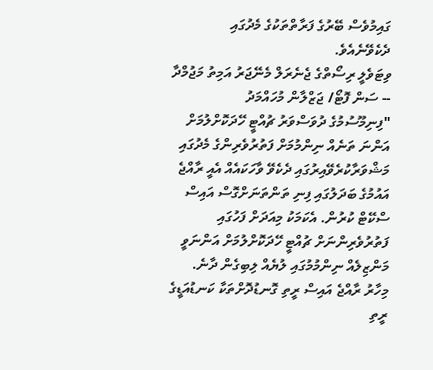ގައިމުވެސް ބޭރުގެ ފަރާތްތަކުގެ މެދުގައި ދެކެވޭނެއެވެ.
ވިޓަވެލީ ރިސޯތްގެ ޖެނެރަލް މެނޭޖަރު އަމިތު މަޖުމްދާ -- ސަން ފޮޓޯ/ ޖަޒްލާން މުހައްމަދު
"ފިނިމޫސުމުގެ ދުވަސްވަރު ޗުއްޓީ ހޭދަކޮށްލުމަށް އަންނަ ތަނެއް ނިންމުމަށް ފަތުރުވެރިންގެ މެދުގައި މަޝްވަރާކުރެވޭއިރުގައި ދެކެވޭ ވާހަކައެއް އެއީ ރާއްޖެ އައުމުގެ ބަދަލުގައި ފިނި ތަންތަނަށްގޮސް އައިސް ސްކޭޓް ކުރުން. އެކަމަކު މިއަދަށް ފަހުގައި ފަތުރުވެރިންނަށް ޗުއްޓީ ހޭދަކޮށްލުމަށް އަންނަވީ މަންޒިލެއް ނިންމުމުގައި ލުޔެއް ލިބިގެން ދާނެ. މިހާރު ރާއްޖެ އައިސް ރީތި ގޮނޑުދޮށްތަކާ ކަނޑުއަޑީގެ ރީތި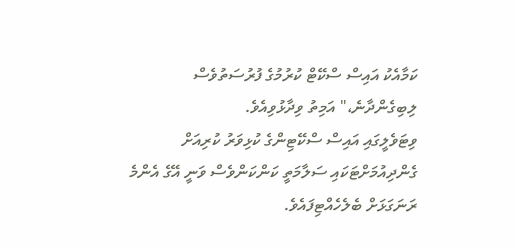ކަމާއެކު އައިސް ސްކޭޓް ކުރުމުގެ ފުރުސަތުވެސް ލިބިގެންދާނެ،" އަމިތު ވިދާޅުވިއެވެ.
ވިޓަވެލީގައި އައިސް ސްކޭޓިންގެ ކުޅިވަރު ކުރިއަށް ގެންދިއުމަށްޓަކައި ސަލާމަތީ ކަންކަންވެސް ވަނީ އޭގެ އެންމެ ރަނަގަޅަށް ބެލެހެއްޓިފައެވެ.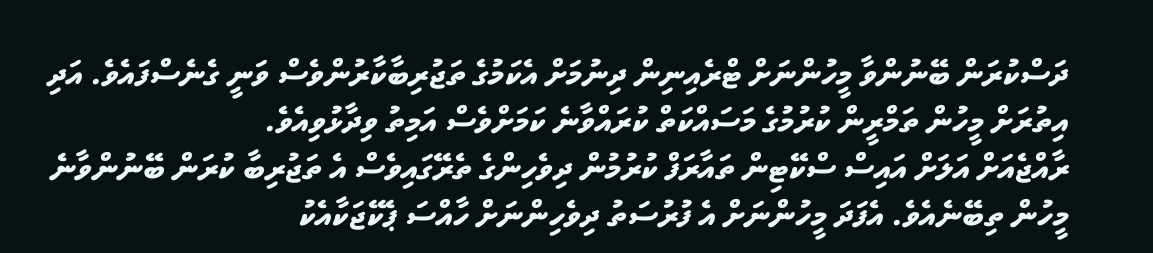ދަސްކުރަން ބޭނުންވާ މީހުންނަށް ޓްރެއިނިން ދިނުމަށް އެކަމުގެ ތަޖުރިބާކާރުންވެސް ވަނީ ގެނެސްފައެވެ. އަދި އިތުރަށް މީހުން ތަމްރީން ކުރުމުގެ މަސައްކަތް ކުރައްވާނެ ކަމަށްވެސް އަމިތު ވިދާޅުވިއެވެ.
ރާއްޖެއަށް އަލަށް އައިސް ސްކޭޓިން ތައާރަފް ކުރުމުން ދިވެހިންގެ ތެރޭގައިވެސް އެ ތަޖުރިބާ ކުރަން ބޭނުންވާނެ މީހުން ތިބޭނެއެވެ. އެފަދަ މީހުންނަށް އެ ފުރުސަތު ދިވެހިންނަށް ހާއްސަ ޕެކޭޖަކާއެކު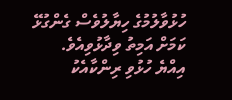ހުޅުވާލުމުގެ ހިޔާލުވެސް ގެންގުޅޭ ކަމަށް އަމިތު ވިދާޅުވިއެވެ.
އިއްޔެ ހުޅުވި ރިންކާއެކު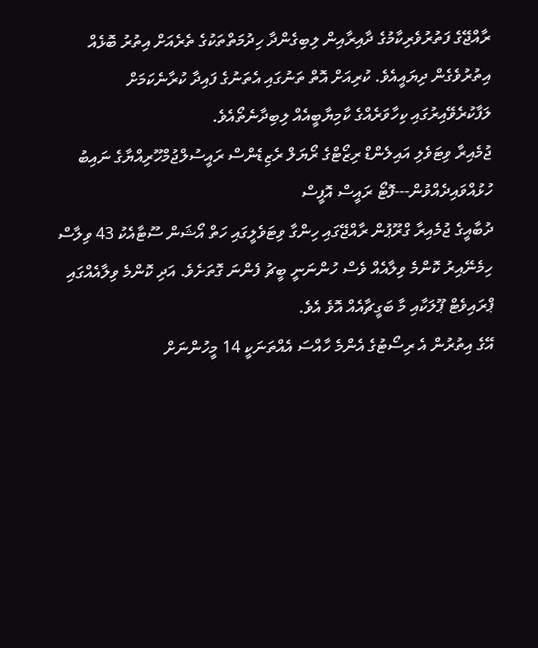ރާއްޖޭގެ ފަތުރުވެރިކާމުގެ ދާއިރާއިން ލިބިގެންދާ ހިދުމަތްތަކުގެ ތެރެއަށް އިތުރު ބޮޅެއް އިތުރުވެގެން ދިޔައީއެވެ. ކުރިއަށް އޮތް ތަނުގައި އެތަނުގެ ފައިދާ ކުރާނެކަމަށް ލަފާކުރެވޭއިރުގައި ކިހާވަރެއްގެ ކާމިޔާބީއެއް ލިބިދާނެތޯއެވެ.
ޖުމެއިރާ ވިޓަވެލި އައިލެންޑް ރިޒޯޓްގެ ރޯޔަލް ރެޒިޑެންސް ރައީސުލްޖުމްހޫރިއްޔާގެ ނައިބު ހުޅުއްވައިދެއްވުން---ފޮޓޯ ރައީސް އޮފީސް
ދުބާއީގެ ޖުމެއިރާ ގްރޫޕުން ރާއްޖޭގައި ހިންގާ ވިޓަވެލީގައި ހަތް އޯޝަން ސޫޓާއެކު 43 ވިލާސް ހިމެނޭއިރު ކޮންމެ ވިލާއެއް ވެސް ހުންނަނީ ބީޗު ފެންނަ ގޮތަށެވެ. އަދި ކޮންމެ ވިލާއެއްގައި ޕްރައިވެޓް ޕޫލަކާއި މާ ބަގީޗާއެއް އޮވެ އެވެ.
އޭގެ އިތުރުން އެ ރިސޯޓުގެ އެންމެ ހާއްސަ އެއްތަނަކީ 14 މީހުންނަށް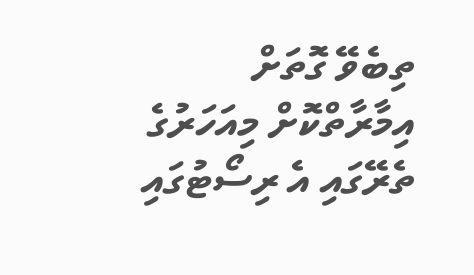ތިބެވޭ ގޮތަށް އިމާރާތްކޮށް މިއަހަރުގެ ތެރޭގައި އެ ރިސޯޓުގައި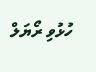ހުޅުވި ރޯޔަލް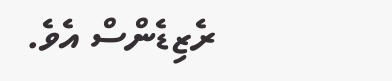ރެޒިޑެންސް އެވެ.